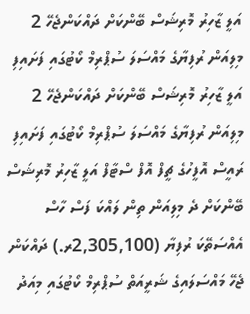އަލީ ޒާހިރު މޮރިޝަސް ބޭންކަށް ދައްކަންޖެހޭ 2 މިލިއަން ރުފިޔާގެ މައްސަލަ ސުޕްރިމް ކޯޓުގައި ފަށައިފި
އަލީ ޒާހިރު މޮރިޝަސް ބޭންކަށް ދައްކަންޖެހޭ 2 މިލިއަން ރުފިޔާގެ މައްސަލަ ސުޕްރިމް ކޯޓުގައި ފަށައިފި
ރައީސް އޮފީހުގެ ޗީފް އޮފް ސްޓާފް އަލީ ޒާހިރު މޮރިޝަސް ބޭންކަށް ދެ މިލިއަން ތިން ލައްކަ ފަސް ހާސް އެއްސަތޭކަ ރުފިޔާ (2,305,100ރ.) ދައްކަން ޖެހޭ މައްސަލައިގެ ޝަރީއަތް ސުޕްރިމް ކޯޓުގައި މިއަދު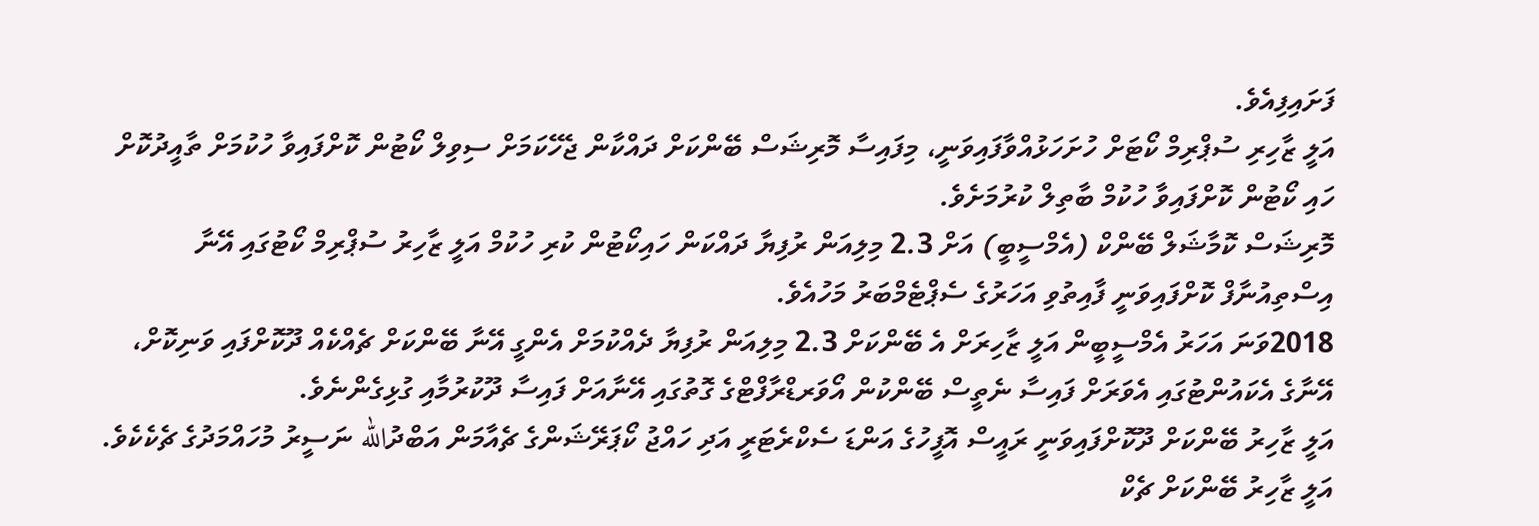ފަށައިފިއެވެ.
އަލީ ޒާހިރި ސުޕްރިމް ކޯޓަށް ހުށަހަޅުއްވާފައިވަނީ، މިފައިސާ މޮރިޝަސް ބޭންކަށް ދައްކާން ޖެހޭކަމަށް ސިވިލް ކޯޓުން ކޮށްފައިވާ ހުކުމަށް ތާއީދުކޮށް ހައި ކޯޓުން ކޮށްފައިވާ ހުކުމް ބާތިލް ކުރުމަށެވެ.
މޮރިޝަސް ކޮމާޝަލް ބޭންކް (އެމްސީބީ) އަށް 2.3 މިލިއަން ރުފިޔާ ދައްކަން ހައިކޯޓުން ކުރި ހުކުމް އަލީ ޒާހިރު ސުޕްރިމް ކޯޓުގައި އޭނާ އިސްތިއުނާފް ކޮށްފައިވަނީ ފާއިތުވި އަހަރުގެ ސެޕްޓެމްބަރު މަހުއެވެ.
2018ވަނަ އަހަރު އެމްސީބީން އަލީ ޒާހިރަށް އެ ބޭންކަށް 2.3 މިލިއަން ރުފިޔާ ދެއްކުމަށް އެންގީ އޭނާ ބޭންކަށް ޗެއްކެއް ދޫކޮށްފައި ވަނިކޮށް، އޭނާގެ އެކައުންޓުގައި އެވަރަށް ފައިސާ ނެތީސް ބޭންކުން އޯވަރޑްރާފްޓްގެ ގޮތުގައި އޭނާއަށް ފައިސާ ދޫކުރުމާއި ގުޅިގެންނެވެ.
އަލީ ޒާހިރު ބޭންކަށް ދޫކޮށްފައިވަނީ ރައީސް އޮފީހުގެ އަންޑަ ސެކްރެޓަރީ އަދި ހައްޖު ކޯޕަރޭޝަންގެ ޗެއާމަން އަބްދުالله ނަސީރު މުހައްމަދުގެ ޗެކެކެވެ.
އަލީ ޒާހިރު ބޭންކަށް ޗެކް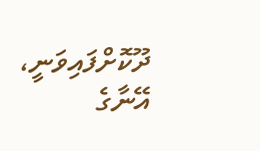ދޫކޮށްފައިވަނީ، އޭނާގެ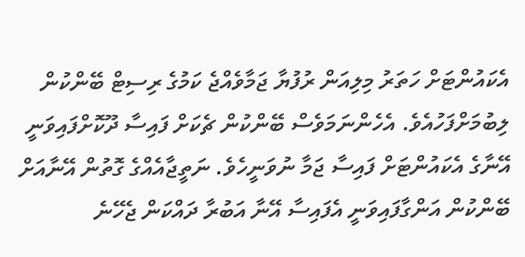އެކައުންޓަށް ހަތަރު މިލިއަން ރުފުޔާ ޖަމާވެއްޖެ ކަމުގެ ރިސިޓް ބޭންކުން ލިބުމަށްފަހުއެވެ. އެހެންނަމަވެސް ބޭންކުން ޗެކަށް ފައިސާ ދޫކޮށްފައިވަނީ އޭނާގެ އެކައުންޓަށް ފައިސާ ޖަމާ ނުވަނީހެވެ. ނަތީޖާއެއްގެ ގޮތުން އޭނާއަށް ބޭންކުން އަންގާފައިވަނީ އެފައިސާ އޭނާ އަބުރާ ދައްކަން ޖެހޭނެ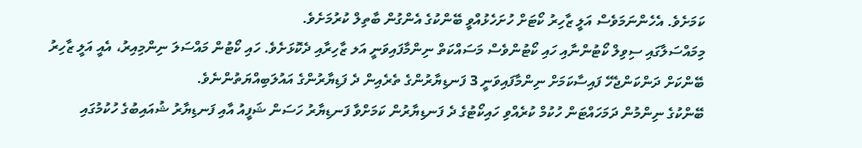ކަމަށެވެ. އެހެންނަމަވެސް އަލީ ޒާހިރު ކޯޓަށް ހުށަހެޅުއްވީ ބޭންކުގެ އެންގުން ބާތިލް ކުރުމަށެވެ.
މިމައްސަލާގައި ސިވިލް ކޯޓުންނާއި ހައި ކޯޓުންވެސް މަސައްކަތް ނިންމާފައިވަނީ އަލ ޒާހިރާއި ދެކޮޅަށެވެ. ހައި ކޯޓުން މައްސަލަ ނިންމިއިރު، އެއީ އަލީ ޒާހިރު ބޭންކަށް ދަންކަންޖެހޭ ފައިސާކަމަށް ނިންމާފައިވަނީ 3 ފަނޑިޔާރުންގެ ތެރެއިން ދެ ފަޑިޔާރުންގެ އައުލަބިއްޔަތުންނެވެ.
ބޭންކުގެ ނިންމުން ދަމަހައްޓަން ހުކުމް ކުރެއްވި ހައިކޯޓުގެ ދެ ފަނޑިޔާރުން ކަމަށްވާ ފަނޑިޔާރު ހަސަން ޝަފީއު އާއި ފަނޑިޔާރު ޝުއައިބުގެ ހުކުމުގައި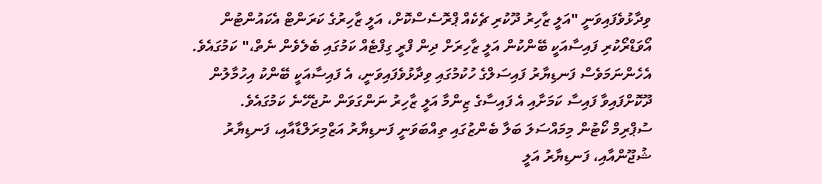ވިދާޅުވެފައިވަނީ "އަލީ ޒާހިރު ދޫކުރި ޗެކެއް ޕްރޮސެސްކޮށް، އަލީ ޒާހިރުގެ ކަރަންޓް އެކައުންޓުން އޯވަޑްރޯކުރި ފައިސާއަކީ ބޭންކުން އަލީ ޒާހިރަށް ދިން ފްރީ ގިފްޓެއް ކަމުގައި ބެލެވެން ނެތް،" ކަމުގައެވެ.
އެހެންނަމަވެސް ފަނޑިޔާރު ފައިސަލްގެ ހުކުމުގައި ވިދާޅުވެފައިވަނީ، އެ ފައިސާއަކީ ބޭންކު އިހުމާލުން ދޫކޮށްފައިވާ ފައިސާ ކަމަށާއި އެ ފައިސާގެ ޒިންމާ އަލީ ޒާހިރު ނަންގަވަން ނުޖެހޭނެ ކަމުގައެވެ.
ސުޕްރިމް ކޯޓުން މިމައްސަލަ ބަލާ ބެންޒުގައި ތިއްބަވަނީ ފަނޑިޔާރު އަޒްމިރަލްޑާއާއި، ފަނޑިޔާރު ޝުޖޫންއާއި، ފަނޑިޔާރު އަލީ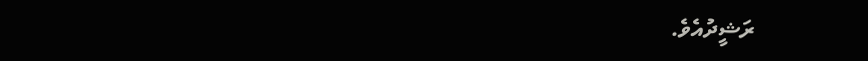ރަޝީދުއެވެ.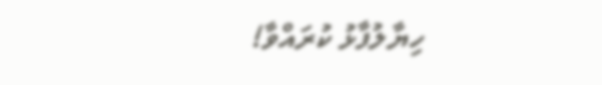ހިޔާލުފާޅު ކުރައްވާ!